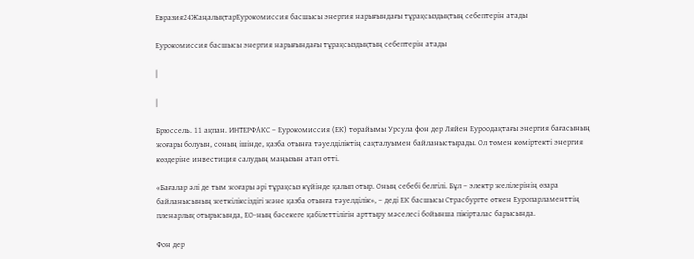Евразия24ЖаңалықтарЕурокомиссия басшысы энергия нарығындағы тұрақсыздықтың себептерін атады

Еурокомиссия басшысы энергия нарығындағы тұрақсыздықтың себептерін атады

|

|

Брюссель. 11 ақпан. ИНТЕРФАКС – Еурокомиссия (ЕК) төрайымы Урсула фон дер Ляйен Еуроодақтағы энергия бағасының жоғары болуын, соның ішінде, қазба отынға тәуелділіктің сақталуымен байланыстырады. Ол төмен көміртекті энергия көздеріне инвестиция салудың маңызын атап өтті.

«Бағалар әлі де тым жоғары әрі тұрақсыз күйінде қалып отыр. Оның себебі белгілі. Бұл – электр желілерінің өзара байланысының жеткіліксіздігі және қазба отынға тәуелділік», – деді ЕК басшысы Страсбургте өткен Еуропарламенттің пленарлық отырысында, ЕО-ның бәсекеге қабілеттілігін арттыру мәселесі бойынша пікірталас барысында.

Фон дер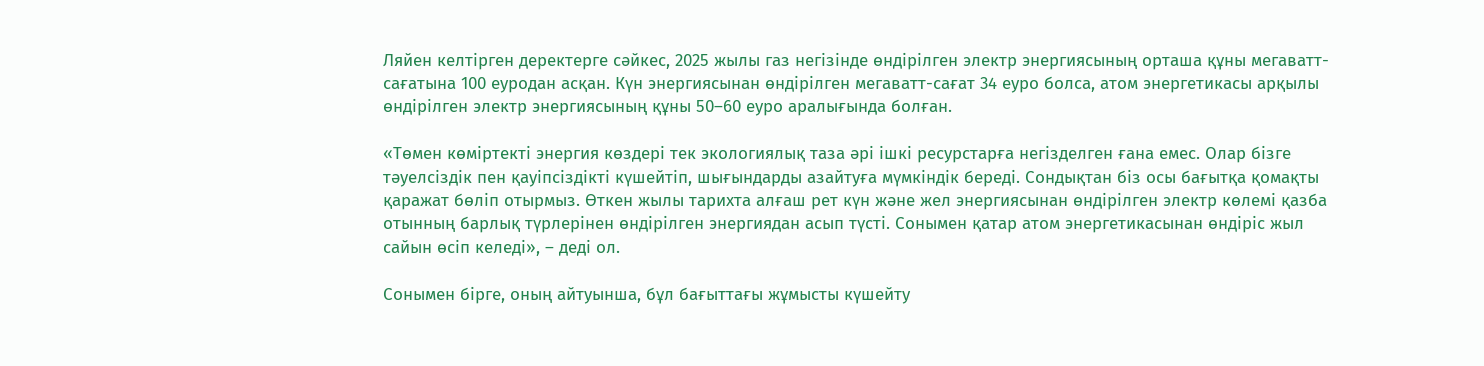Ляйен келтірген деректерге сәйкес, 2025 жылы газ негізінде өндірілген электр энергиясының орташа құны мегаватт-сағатына 100 еуродан асқан. Күн энергиясынан өндірілген мегаватт-сағат 34 еуро болса, атом энергетикасы арқылы өндірілген электр энергиясының құны 50–60 еуро аралығында болған.

«Төмен көміртекті энергия көздері тек экологиялық таза әрі ішкі ресурстарға негізделген ғана емес. Олар бізге тәуелсіздік пен қауіпсіздікті күшейтіп, шығындарды азайтуға мүмкіндік береді. Сондықтан біз осы бағытқа қомақты қаражат бөліп отырмыз. Өткен жылы тарихта алғаш рет күн және жел энергиясынан өндірілген электр көлемі қазба отынның барлық түрлерінен өндірілген энергиядан асып түсті. Сонымен қатар атом энергетикасынан өндіріс жыл сайын өсіп келеді», – деді ол.

Сонымен бірге, оның айтуынша, бұл бағыттағы жұмысты күшейту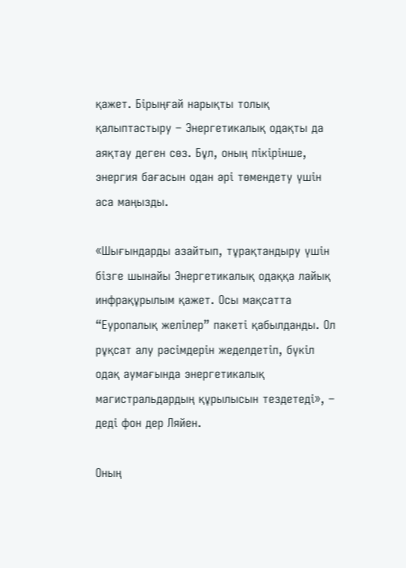қажет. Бірыңғай нарықты толық қалыптастыру – Энергетикалық одақты да аяқтау деген сөз. Бұл, оның пікірінше, энергия бағасын одан әрі төмендету үшін аса маңызды.

«Шығындарды азайтып, тұрақтандыру үшін бізге шынайы Энергетикалық одаққа лайық инфрақұрылым қажет. Осы мақсатта “Еуропалық желілер” пакеті қабылданды. Ол рұқсат алу рәсімдерін жеделдетіп, бүкіл одақ аумағында энергетикалық магистральдардың құрылысын тездетеді», – деді фон дер Ляйен.

Оның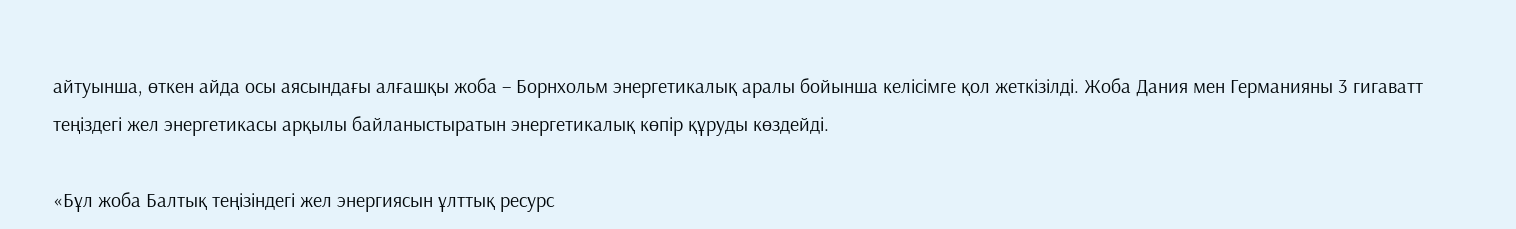айтуынша, өткен айда осы аясындағы алғашқы жоба – Борнхольм энергетикалық аралы бойынша келісімге қол жеткізілді. Жоба Дания мен Германияны 3 гигаватт теңіздегі жел энергетикасы арқылы байланыстыратын энергетикалық көпір құруды көздейді.

«Бұл жоба Балтық теңізіндегі жел энергиясын ұлттық ресурс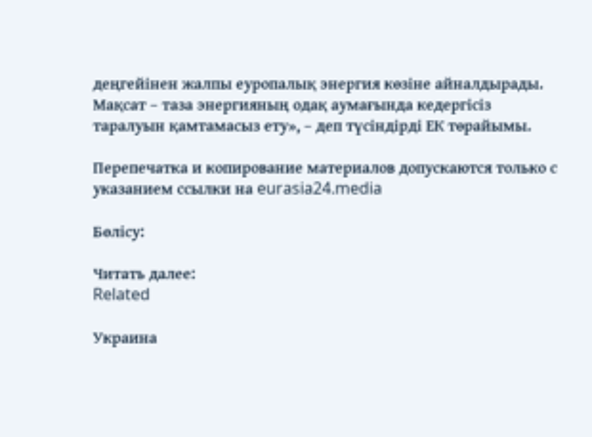деңгейінен жалпы еуропалық энергия көзіне айналдырады. Мақсат – таза энергияның одақ аумағында кедергісіз таралуын қамтамасыз ету», – деп түсіндірді ЕК төрайымы.

Перепечатка и копирование материалов допускаются только с указанием ссылки на eurasia24.media

Бөлісу:

Читать далее:
Related

Украина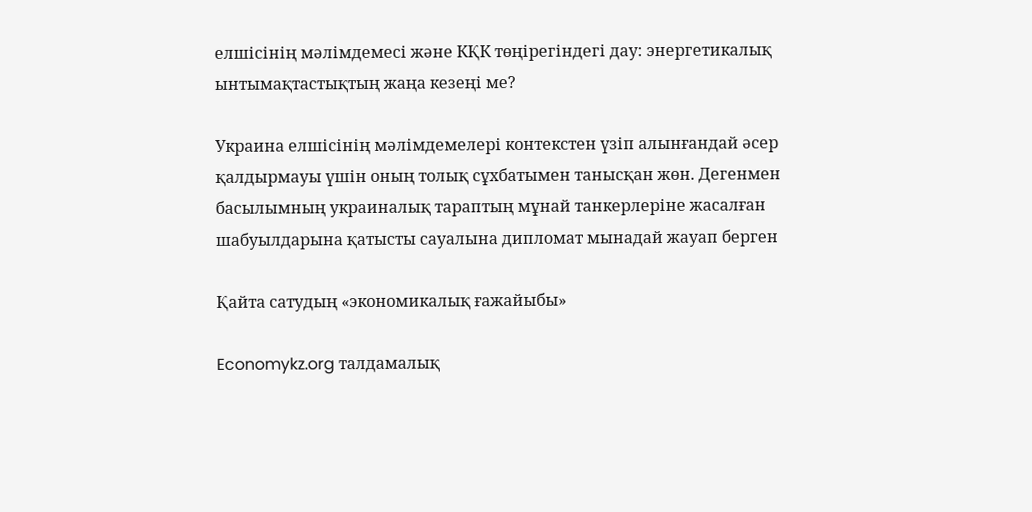елшісінің мәлімдемесі және КҚК төңірегіндегі дау: энергетикалық ынтымақтастықтың жаңа кезеңі ме?

Украина елшісінің мәлімдемелері контекстен үзіп алынғандай әсер қалдырмауы үшін оның толық сұхбатымен танысқан жөн. Дегенмен басылымның украиналық тараптың мұнай танкерлеріне жасалған шабуылдарына қатысты сауалына дипломат мынадай жауап берген

Қайта сатудың «экономикалық ғажайыбы»

Economykz.org талдамалық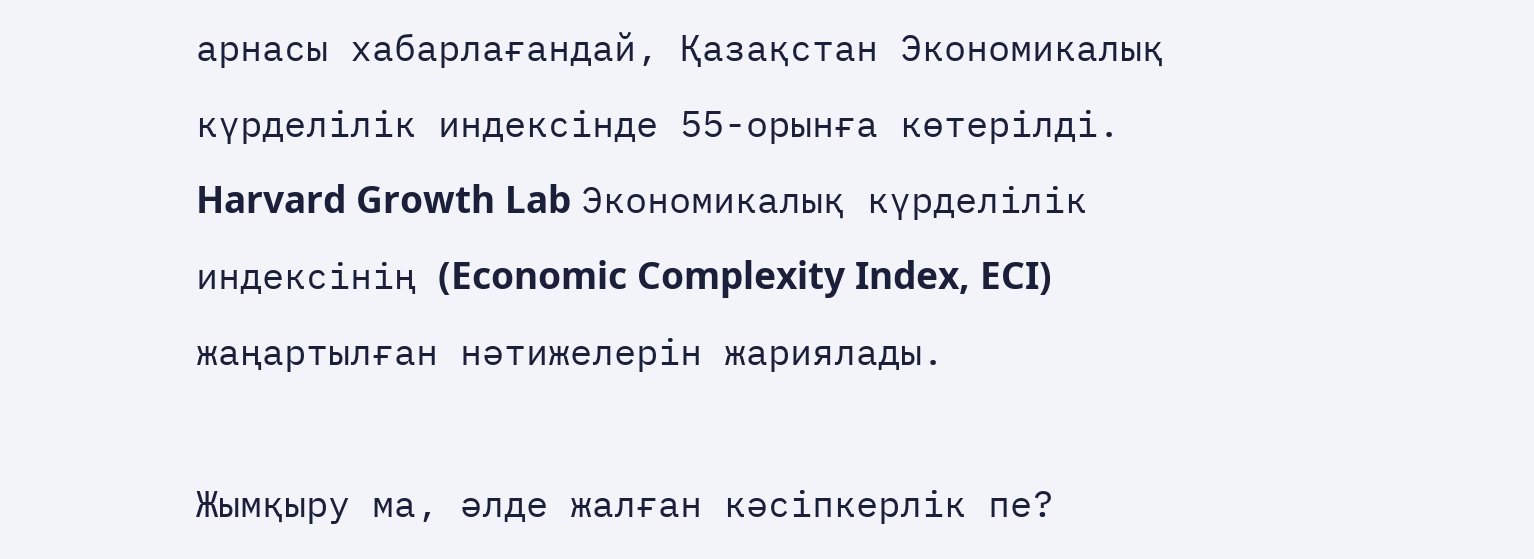арнасы хабарлағандай, Қазақстан Экономикалық күрделілік индексінде 55-орынға көтерілді. Harvard Growth Lab Экономикалық күрделілік индексінің (Economic Complexity Index, ECI) жаңартылған нәтижелерін жариялады.

Жымқыру ма, әлде жалған кәсіпкерлік пе?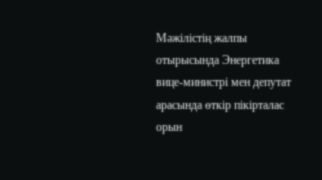Мәжілістің жалпы отырысында Энергетика вице-министрі мен депутат арасында өткір пікірталас орын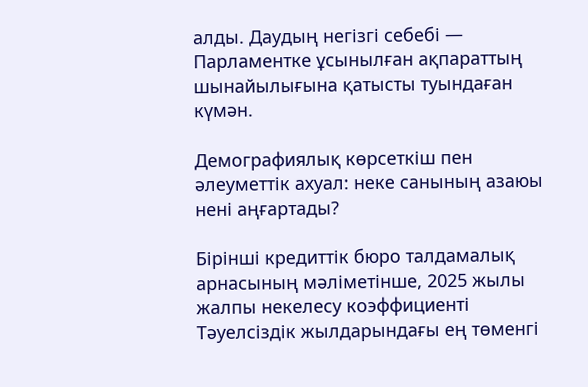алды. Даудың негізгі себебі — Парламентке ұсынылған ақпараттың шынайылығына қатысты туындаған күмән.

Демографиялық көрсеткіш пен әлеуметтік ахуал: неке санының азаюы нені аңғартады?

Бірінші кредиттік бюро талдамалық арнасының мәліметінше, 2025 жылы жалпы некелесу коэффициенті Тәуелсіздік жылдарындағы ең төменгі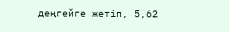деңгейге жетіп, 5,62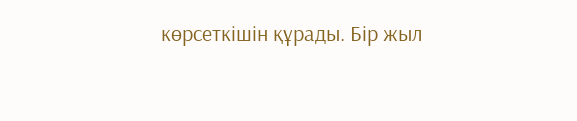көрсеткішін құрады. Бір жыл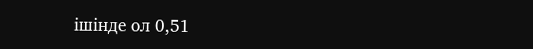ішінде ол 0,51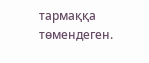тармаққа төмендеген.